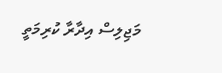މަޖިލިސް އިދާރާ ކުރިމަތީ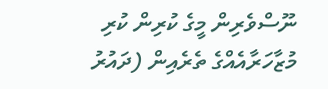ނޫސްވެރިން މީގެ ކުރިން ކުރި މުޒާހަރާއެއްގެ ތެރެއިން (ދައުރު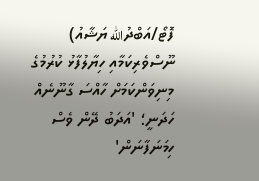ފޮޓޯ/އަބްދުالله ޔަޝާއު)
ނޫސްވެރިކަމާއި ހިޔާލުފާޅު ކުރުމުގެ މިނިވަންކަމަށް ހާއްސަ ގާނޫނެއް ހަދަނީ؛ 'އަދަބު ދޭން ވެސް ހިމަނަފާނަން'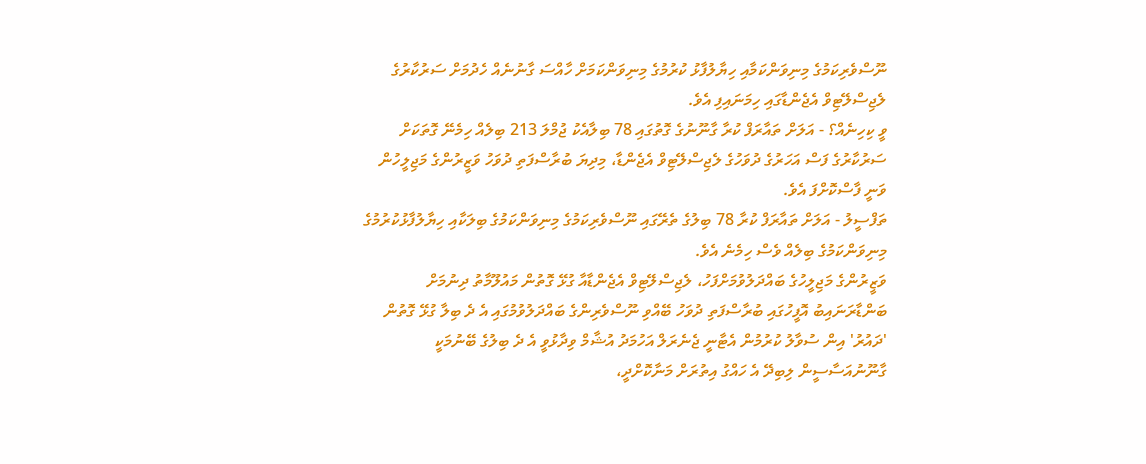ނޫސްވެރިކަމުގެ މިނިވަންކަމާއި ހިޔާލުފާޅު ކުރުމުގެ މިނިވަންކަމަށް ހާއްސަ ގާނުނެއް ހެދުމަށް ސަރުކާރުގެ ލެޖިސްލޭޓިވް އެޖެންޑާގައި ހިމަނައިފި އެވެ.
ވީ ކިހިނެއް؟ - އަލަށް ތައާރަފް ކުރާ ގާނޫނުގެ ގޮތުގައި 78 ބިލާއެކު ޖުމްލަ 213 ބިލެއް ހިމެނޭ ގޮތަކަށް ސަރުކާރުގެ ފަސް އަހަރުގެ ދުވަހުގެ ލެޖިސްލޭޓިވް އެޖެންޑާ، މިދިޔަ ބުރާސްފަތި ދުވަހު ވަޒީރުންގެ މަޖިލީހުން ވަނީ ފާސްކޮށްފަ އެވެ.
ތަފްސީލު - އަލަށް ތައާރަފް ކުރާ 78 ބިލުގެ ތެރޭގައި ނޫސްވެރިކަމުގެ މިނިވަންކަމުގެ ބިލަކާއި ހިޔާލުފާޅުކުރުމުގެ މިނިވަންކަމުގެ ބިލެއް ވެސް ހިމެނެ އެވެ.
ވަޒީރުންގެ މަޖިލީހުގެ ބައްދަލުވުމަށްފަހު، ލެޖިސްލޭޓިވް އެޖެންޑާއާ ގުޅޭ ގޮތުން މައުލޫމާތު ދިނުމަށް ބަންޑާރަނައިބު އޮފީހުގައި ބުރާސްފަތި ދުވަހު ބޭއްވި ނޫސްވެރިންގެ ބައްދަލުވުމުގައި އެ ދެ ބިލާ ގުޅޭ ގޮތުން 'ދައުރު' އިން ސުވާލު ކުރުމުން އެޓާނީ ޖެނެރަލް އަހުމަދު އުޝާމް ވިދާޅުވީ އެ ދެ ބިލުގެ ބޭނުމަކީ ގާނޫނުއަސާސީން ލިބިދޭ އެ ހައްގު އިތުރަށް މަނާކޮށްދީ،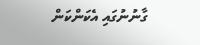ގާނުނުގައި އެކަންކަން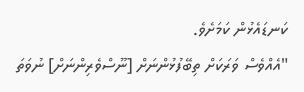ކަނޑައެޅުން ކަމަށެވެ.
"އެއްވެސް ވަރަކަށް ތިބޭފުޅުންނަށް [ނޫސްވެރިންނަށް] ނުވަތަ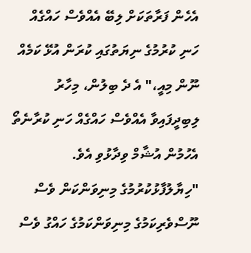އެހެން ފަރާތަކަށް ލިބޭ އެއްވެސް ހައްގެއް ހަނި ކުރުމުގެ ނިޔަތުގައި ކުރަން އުޅޭ ކަމެއް ނޫން މިއީ،" އެ ދެ ބިލުން، މިހާރު ލިބިދީފައިވާ އެއްވެސް ހައްގެއް ހަނި ކުރާނެތޯ އެހުމުން އުޝާމް ވިދާޅުވި އެވެ.
"ހިޔާލުފާޅުކުރުމުގެ މިނިވަންކަން ވެސް ނޫސްވެރިކަމުގެ މިނިވަންކަމުގެ ހައްގު ވެސް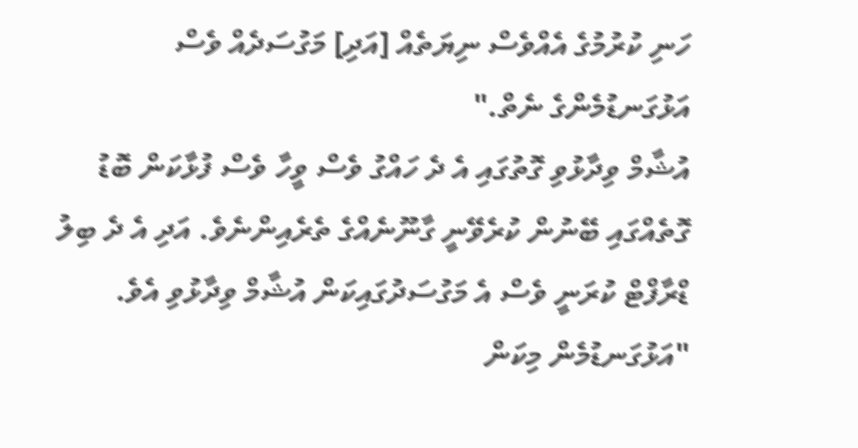ހަނި ކުރުމުގެ އެއްވެސް ނިޔަތެއް [އަދި] މަގުސަދެއް ވެސް އަޅުގަނޑުމެންގެ ނެތް."
އުޝާމް ވިދާޅުވި ގޮތުގައި އެ ދެ ހައްގު ވެސް ވީހާ ވެސް ފުޅާކަން ބޮޑު ގޮތެއްގައި ބޭނުން ކުރެވޭނީ ގާނޫނެއްގެ ތެރެއިންނެވެ. އަދި އެ ދެ ބިލު ޑްރާފްޓް ކުރަނީ ވެސް އެ މަގުސަދުގައިކަން އުޝާމް ވިދާޅުވި އެވެ.
"އަޅުގަނޑުމެން މިކަން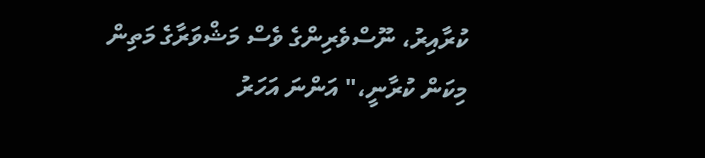ކުރާއިރު، ނޫސްވެރިންގެ ވެސް މަޝްވަރާގެ މަތިން މިކަން ކުރާނީ،" އަންނަ އަހަރު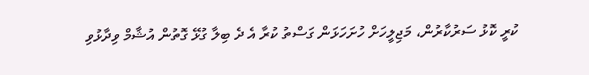ކުރީ ކޮޅު ސަރުކާރުން، މަޖިލީހަށް ހުށަހަޅަން ގަސްތު ކުރާ އެ ދެ ބިލާ ގުޅޭ ގޮތުން އުޝާމް ވިދާޅުވި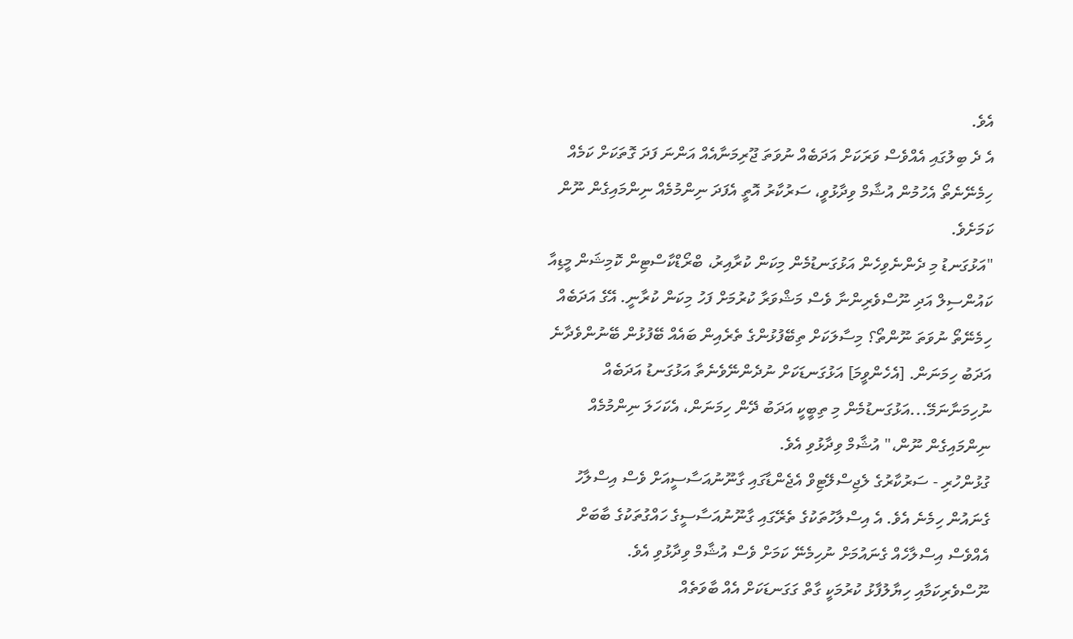އެވެ.
އެ ދެ ބިލުގައި އެއްވެސް ވަރަކަށް އަދަބެއް ނުވަތަ ޖޫރިމަނާއެއް އަންނަ ފަދަ ގޮތަކަށް ކަމެއް ހިމެނޭނެތޯ އެހުމުން އުޝާމް ވިދާޅުވީ، ސަރުކާރު އޮތީ އެފަދަ ނިންމުމެއް ނިންމައިގެން ނޫން ކަމަށެވެ.
"އަޅުގަނޑު މި ދެންނެވިހެން އަޅުގަނޑުމެން މިކަން ކުރާއިރު، ބްރޯޑްކާސްޓިން ކޮމިޝަން މީޑިއާ ކައުންސިލް އަދި ނޫސްވެރިންނާ ވެސް މަޝްވަރާ ކުރުމަށް ފަހު މިކަން ކުރާނީ. އޭގެ އަދަބެއް ހިމެނޭތޯ ނުވަތަ ނޫންތޯ؟ މިސާލަކަށް ތިބޭފުޅުންގެ ތެރެއިން ބައެއް ބޭފުޅުން ބޭނުންވެދާނެ އަދަބު ހިމަނަން. [އެހެންވީމަ] އަޅުގަނޑަކަށް ނުދެންނޭވެނެތާ އަޅުގަނޑު އަދަބެއް ނުހިމަނާނަމޭ...އަޅުގަނޑުމެން މި ތިބީކީ އަދަބު ދޭން ހިމަނަން، އެކަހަލަ ނިންމުމެއް ނިންމައިގެން ނޫން،" އުޝާމް ވިދާޅުވި އެވެ.
ގުޅުންހުރި - ސަރުކާރުގެ ލެޖިސްލޭޓިވް އެޖެންޑާގައި ގާނޫނުއަސާސީއަށް ވެސް އިސްލާހު ގެނައުން ހިމެނެ އެވެ. އެ އިސްލާހުތަކުގެ ތެރޭގައި ގާނޫނުއަސާސީގެ ހައްގުތަކުގެ ބާބަށް އެއްވެސް އިސްލާހެއް ގެނައުމަށް ނުހިމެނޭ ކަމަށް ވެސް އުޝާމް ވިދާޅުވި އެވެ.
ނޫސްވެރިކަމާއި ހިޔާލުފާޅު ކުރުމަކީ ގާތް ގަގަނޑަކަށް އެއް ބާވަތެއް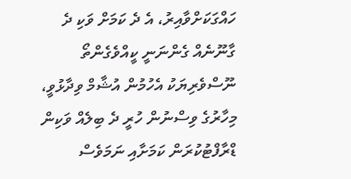ހައްގަކަށްވާއިރު، އެ ދެ ކަމަށް ވަކި ދެ ގާނޫނެއް ގެންނަނީ ކީއްވެގެންތޯ ނޫސްވެރިޔަކު އެހުމުން އުޝާމް ވިދާޅުވީ، މިހާރުގެ ވިސްނުން ހުރީ ދެ ބިލެއް ވަކިން ޑްރާފްޓުކުރަން ކަމަށާއި ނަމަވެސް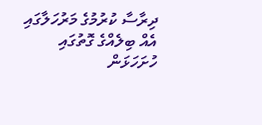ދިރާސާ ކުރުމުގެ މަރުހަލާގައި އެއް ބިލެއްގެ ގޮތުގައި ހުށަހަޅަން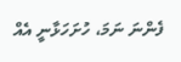ފެންނަ ނަމަ، ހުށަހަޅާނީ އެއް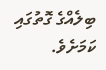ބިލެއްގެ ގޮތުގައި ކަމަށެވެ.